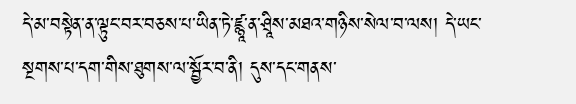དེ་མ་བསྟེན་ན་ལྟུང་བར་བཅས་པ་ཡིན་ཏེ་ཛྙཱ་ན་ཤྲཱིས་མཐའ་གཉིས་སེལ་བ་ལས། དེ་ཡང་སྔགས་པ་དག་གིས་ཐུགས་ལ་སྦྱོར་བ་ནི། དུས་དང་གནས་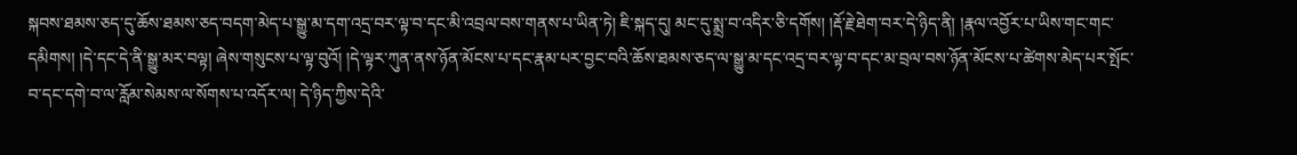སྐབས་ཐམས་ཅད་དུ་ཆོས་ཐམས་ཅད་བདག་མེད་པ་སྒྱུ་མ་དག་འདྲ་བར་ལྟ་བ་དང་མི་འབྲལ་བས་གནས་པ་ཡིན་ཏེ། ཇི་སྐད་དུ། མང་དུ་སྨྲ་བ་འདིར་ཅི་དགོས། །རྡོ་རྗེ་ཐེག་བར་དེ་ཉིད་ནི། །རྣལ་འབྱོར་པ་ཡིས་གང་གང་དམིགས། །དེ་དང་དེ་ནི་སྒྱུ་མར་བལྟ། ཞེས་གསུངས་པ་ལྟ་བུའོ། །དེ་ལྟར་ཀུན་ནས་ཉོན་མོངས་པ་དང་རྣམ་པར་བྱང་བའི་ཆོས་ཐམས་ཅད་ལ་སྒྱུ་མ་དང་འདྲ་བར་ལྟ་བ་དང་མ་བྲལ་བས་ཉོན་མོངས་པ་ཚེགས་མེད་པར་སྤོང་བ་དང་དགེ་བ་ལ་རློམ་སེམས་ལ་སོགས་པ་འདོར་ལ། དེ་ཉིད་ཀྱིས་དེའི་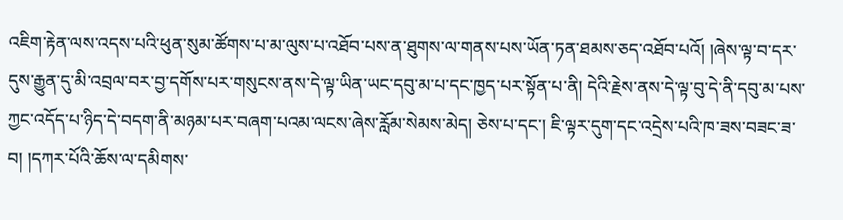འཇིག་རྟེན་ལས་འདས་པའི་ཕུན་སུམ་ཚོགས་པ་མ་ལུས་པ་འཐོབ་པས་ན་ཐུགས་ལ་གནས་པས་ཡོན་ཏན་ཐམས་ཅད་འཐོབ་པའོ། །ཞེས་ལྟ་བ་དར་དུས་རྒྱུན་དུ་མི་འབྲལ་བར་བྱ་དགོས་པར་གསུངས་ནས་དེ་ལྟ་ཡིན་ཡང་དབུ་མ་པ་དང་ཁྱད་པར་སྟོན་པ་ནི། དེའི་རྗེས་ནས་དེ་ལྟ་བུ་དེ་ནི་དབུ་མ་པས་ཀྱང་འདོད་པ་ཉིད་དེ་བདག་ནི་མཉམ་པར་བཞག་པའམ་ལངས་ཞེས་རློམ་སེམས་མེད། ཅེས་པ་དང་། ཇི་ལྟར་དུག་དང་འདྲེས་པའི་ཁ་ཟས་བཟང་ཟ་བ། །དཀར་པོའི་ཆོས་ལ་དམིགས་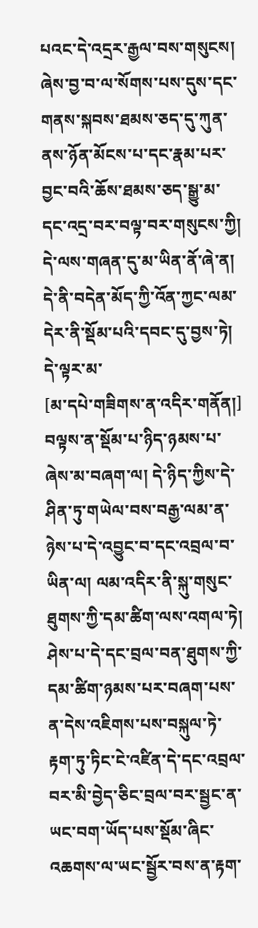པའང་དེ་འདྲར་རྒྱལ་བས་གསུངས། ཞེས་བྱ་བ་ལ་སོགས་པས་དུས་དང་གནས་སྐབས་ཐམས་ཅད་དུ་ཀུན་ནས་ཉོན་མོངས་པ་དང་རྣམ་པར་བྱང་བའི་ཆོས་ཐམས་ཅད་སྒྱུ་མ་དང་འདྲ་བར་བལྟ་བར་གསུངས་ཀྱི། དེ་ལས་གཞན་དུ་མ་ཡིན་ནོ་ཞེ་ན། དེ་ནི་བདེན་མོད་ཀྱི་འོན་ཀྱང་ལམ་དེར་ནི་སྡོམ་པའི་དབང་དུ་བྱས་ཏེ། དེ་ལྟར་མ་
[མ་དཔེ་གཟིགས་ན་འདིར་གནོན།]
བལྟས་ན་སྡོམ་པ་ཉིད་ཉམས་པ་ཞེས་མ་བཞག་ལ། དེ་ཉིད་ཀྱིས་དེ་ཤིན་ཏུ་གཡེལ་བས་བརྒྱ་ལམ་ན་ཉེས་པ་དེ་འབྱུང་བ་དང་འབྲལ་བ་ཡིན་ལ། ལམ་འདིར་ནི་སྐུ་གསུང་ཐུགས་ཀྱི་དམ་ཚིག་ལས་འགལ་ཏེ། ཤེས་པ་དེ་དང་བྲལ་བན་ཐུགས་ཀྱི་དམ་ཚིག་ཉམས་པར་བཞག་པས་ན་དེས་འཇིགས་པས་བསྐུལ་ཏེ་རྟག་ཏུ་ཏིང་ངེ་འཛིན་དེ་དང་འབྲལ་བར་མི་བྱེད་ཅིང་བྲལ་བར་སྦྱང་ན་ཡང་བག་ཡོད་པས་སྡོམ་ཞིང་འཆགས་ལ་ཡང་སྦྱོར་བས་ན་རྟག་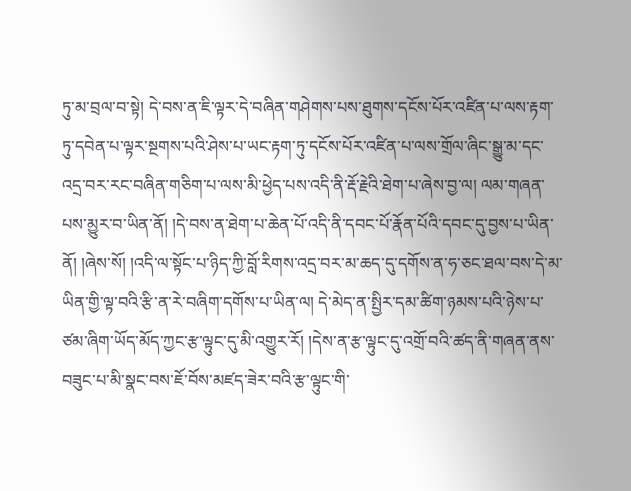ཏུ་མ་བྲལ་བ་སྟེ། དེ་བས་ན་ཇི་ལྟར་དེ་བཞིན་གཤེགས་པས་ཐུགས་དངོས་པོར་འཛིན་པ་ལས་རྟག་ཏུ་དབེན་པ་ལྟར་སྔགས་པའི་ཤེས་པ་ཡང་རྟག་ཏུ་དངོས་པོར་འཛིན་པ་ལས་གྲོལ་ཞིང་སྒྱུ་མ་དང་འདྲ་བར་རང་བཞིན་གཅིག་པ་ལས་མི་ཕྱེད་པས་འདི་ནི་རྡོ་རྗེའི་ཐེག་པ་ཞེས་བྱ་ལ། ལམ་གཞན་པས་མྱུར་བ་ཡིན་ནོ། །དེ་བས་ན་ཐེག་པ་ཆེན་པོ་འདི་ནི་དབང་པོ་རྣོན་པོའི་དབང་དུ་བྱས་པ་ཡིན་ནོ། །ཞེས་སོ། །འདི་ལ་སྟོང་པ་ཉིད་ཀྱི་བློ་རིགས་འདྲ་བར་མ་ཆད་དུ་དགོས་ན་ཧ་ཅང་ཐལ་བས་དེ་མ་ཡིན་གྱི་ལྟ་བའི་རྩི་ན་རེ་བཞིག་དགོས་པ་ཡིན་ལ། དེ་མེད་ན་སྤྱིར་དམ་ཚིག་ཉམས་པའི་ཉེས་པ་ཙམ་ཞིག་ཡོད་མོད་ཀྱང་རྩ་ལྟུང་དུ་མི་འགྱུར་རོ། །དེས་ན་རྩ་ལྟུང་དུ་འགྲོ་བའི་ཚད་ནི་གཞན་ནས་བཟུང་པ་མི་སྣང་བས་ཇོ་བོས་མཛད་ཟེར་བའི་རྩ་ལྟུང་གི་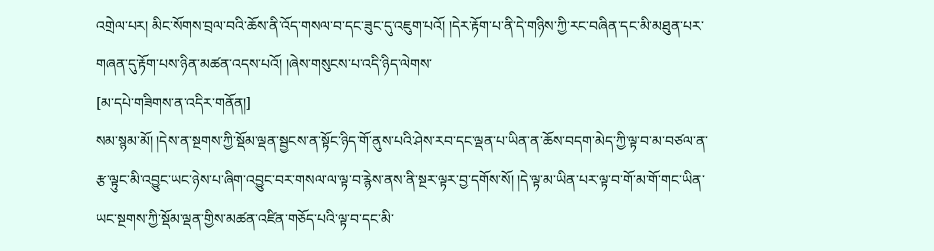འགྲེལ་པར། མིང་སོགས་བྲལ་བའི་ཆོས་ནི་འོད་གསལ་བ་དང་ཟུང་དུ་འཇུག་པའོ། །དེར་རྟོག་པ་ནི་དེ་གཉིས་ཀྱི་རང་བཞིན་དང་མི་མཐུན་པར་གཞན་དུ་རྟོག་པས་ཉིན་མཚན་འདས་པའོ། །ཞེས་གསུངས་པ་འདི་ཉིད་ལེགས་
[མ་དཔེ་གཟིགས་ན་འདིར་གནོན།]
སམ་སྙམ་མོ། །དེས་ན་སྔགས་ཀྱི་སྡོམ་ལྡན་སྦྱངས་ན་སྟོང་ཉིད་གོ་ནུས་པའི་ཤེས་རབ་དང་ལྡན་པ་ཡིན་ན་ཆོས་བདག་མེད་ཀྱི་ལྟ་བ་མ་བཙལ་ན་རྩ་ལྟུང་མི་འབྱུང་ཡང་ཉེས་པ་ཞིག་འབྱུང་བར་གསལ་ལ་ལྟ་བ་རྙེས་ནས་ནི་སྔར་ལྟར་བྱ་དགོས་སོ། །དེ་ལྟ་མ་ཡིན་པར་ལྟ་བ་གོ་མ་གོ་གང་ཡིན་ཡང་སྔགས་ཀྱི་སྡོམ་ལྡན་གྱིས་མཚན་འཛིན་གཅོད་པའི་ལྟ་བ་དང་མི་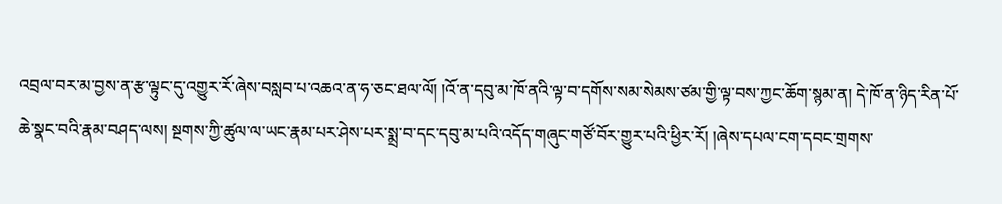འབྲལ་བར་མ་བྱས་ན་རྩ་ལྟུང་དུ་འགྱུར་རོ་ཞེས་བསླབ་པ་འཆའ་ན་ཧ་ཅང་ཐལ་ལོ། །འོ་ན་དབུ་མ་ཁོ་ནའི་ལྟ་བ་དགོས་སམ་སེམས་ཙམ་གྱི་ལྟ་བས་ཀྱང་ཆོག་སྙམ་ན། དེ་ཁོ་ན་ཉིད་རིན་པོ་ཆེ་སྣང་བའི་རྣམ་བཤད་ལས། སྔགས་ཀྱི་ཚུལ་ལ་ཡང་རྣམ་པར་ཤེས་པར་སྨྲ་བ་དང་དབུ་མ་པའི་འདོད་གཞུང་གཙོ་བོར་གྱུར་པའི་ཕྱིར་རོ། །ཞེས་དཔལ་ངག་དབང་གྲགས་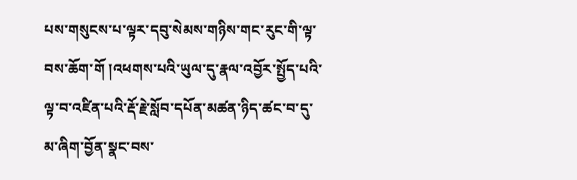པས་གསུངས་པ་ལྟར་དབུ་སེམས་གཉིས་གང་རུང་གི་ལྟ་བས་ཆོག་གོ །འཕགས་པའི་ཡུལ་དུ་རྣལ་འབྱོར་སྤྱོད་པའི་ལྟ་བ་འཛིན་པའི་རྡོ་རྗེ་སློབ་དཔོན་མཚན་ཉིད་ཚང་བ་དུ་མ་ཞིག་བྱོན་སྣང་བས་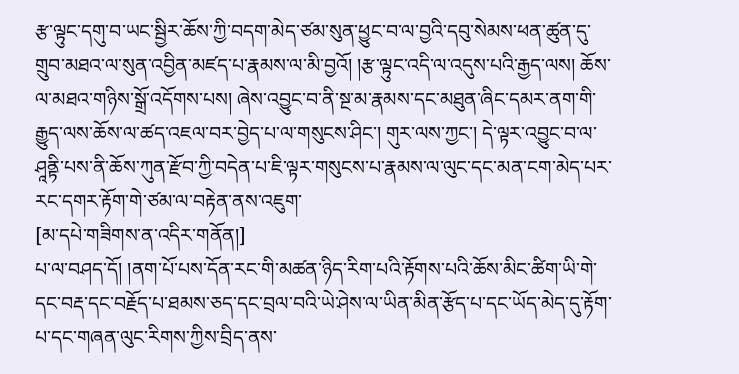རྩ་ལྟུང་དགུ་བ་ཡང་སྦྱིར་ཆོས་ཀྱི་བདག་མེད་ཙམ་སུན་ཕྱུང་བ་ལ་བྱའི་དབུ་སེམས་ཕན་ཚུན་དུ་གྲུབ་མཐའ་ལ་སུན་འབྱིན་མཛད་པ་རྣམས་ལ་མི་བྱའོ། །རྩ་ལྟུང་འདི་ལ་འདུས་པའི་རྒྱད་ལས། ཆོས་ལ་མཐའ་གཉིས་སྒྲོ་འདོགས་པས། ཞེས་འབྱུང་བ་ནི་སྔ་མ་རྣམས་དང་མཐུན་ཞིང་དམར་ནག་གི་རྒྱུད་ལས་ཆོས་ལ་ཚད་འཇལ་བར་བྱེད་པ་ལ་གསུངས་ཤིང་། གུར་ལས་ཀྱང་། དེ་ལྟར་འབྱུང་བ་ལ་ཤཱནྟི་པས་ནི་ཆོས་ཀུན་རྫོབ་ཀྱི་བདེན་པ་ཇི་ལྟར་གསུངས་པ་རྣམས་ལ་ལུང་དང་མན་ངག་མེད་པར་རང་དགར་རྟོག་གེ་ཙམ་ལ་བརྟེན་ནས་འཇུག་
[མ་དཔེ་གཟིགས་ན་འདིར་གནོན།]
པ་ལ་བཤད་དོ། །ནག་པོ་པས་དོན་རང་གི་མཚན་ཉིད་རིག་པའི་རྟོགས་པའི་ཆོས་མིང་ཚིག་ཡི་གེ་དང་བརྡ་དང་བརྗོད་པ་ཐམས་ཅད་དང་བྲལ་བའི་ཡེ་ཤེས་ལ་ཡིན་མིན་རྩོད་པ་དང་ཡོད་མེད་དུ་རྟོག་པ་དང་གཞན་ལུང་རིགས་ཀྱིས་བྲིད་ནས་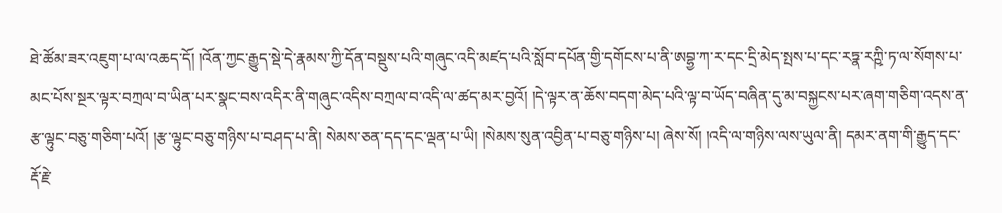ཐེ་ཚོམ་ཟར་འཇུག་པ་ལ་འཆད་དོ། །འོན་ཀྱང་རྒྱུད་སྡེ་དེ་རྣམས་ཀྱི་དོན་བསྡུས་པའི་གཞུང་འདི་མཛད་པའི་སློབ་དཔོན་གྱི་དགོངས་པ་ནི་ཨབྷྱ་ཀ་ར་དང་དྲི་མེད་སྤས་པ་དང་རཏྣ་རཀྵི་ཏ་ལ་སོགས་པ་མང་པོས་སྔར་ལྟར་བཀྲལ་བ་ཡིན་པར་སྣང་བས་འདིར་ནི་གཞུང་འདིས་བཀྲལ་བ་འདི་ལ་ཚད་མར་བྱའོ། །དེ་ལྟར་ན་ཆོས་བདག་མེད་པའི་ལྟ་བ་ཡོད་བཞིན་དུ་མ་བསྐྱངས་པར་ཞག་གཅིག་འདས་ན་རྩ་ལྟུང་བཅུ་གཅིག་པའོ། །རྩ་ལྟུང་བཅུ་གཉིས་པ་བཤད་པ་ནི། སེམས་ཅན་དད་དང་ལྡན་པ་ཡི། །སེམས་སུན་འབྱིན་པ་བཅུ་གཉིས་པ། ཞེས་སོ། །འདི་ལ་གཉིས་ལས་ཡུལ་ནི། དམར་ནག་གི་རྒྱུད་དང་རྡོ་རྗེ་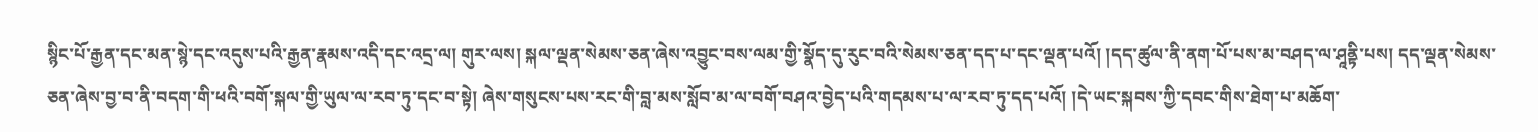སྙིང་པོ་རྒྱན་དང་མན་སྙེ་དང་འདུས་པའི་རྒྱན་རྣམས་འདི་དང་འདྲ་ལ། གུར་ལས། སྐལ་ལྡན་སེམས་ཅན་ཞེས་འབྱུང་བས་ལམ་གྱི་སྣོད་དུ་རུང་བའི་སེམས་ཅན་དད་པ་དང་ལྡན་པའོ། །དད་ཚུལ་ནི་ནག་པོ་པས་མ་བཤད་ལ་ཤཱནྟི་པས། དད་ལྡན་སེམས་ཅན་ཞེས་བྱ་བ་ནི་བདག་གི་ཕའི་བགོ་སྐལ་གྱི་ཡུལ་ལ་རབ་ཏུ་དང་བ་སྟེ། ཞེས་གསུངས་པས་རང་གི་བླ་མས་སློབ་མ་ལ་བགོ་བཤའ་བྱེད་པའི་གདམས་པ་ལ་རབ་ཏུ་དད་པའོ། །དེ་ཡང་སྐབས་ཀྱི་དབང་གིས་ཐེག་པ་མཆོག་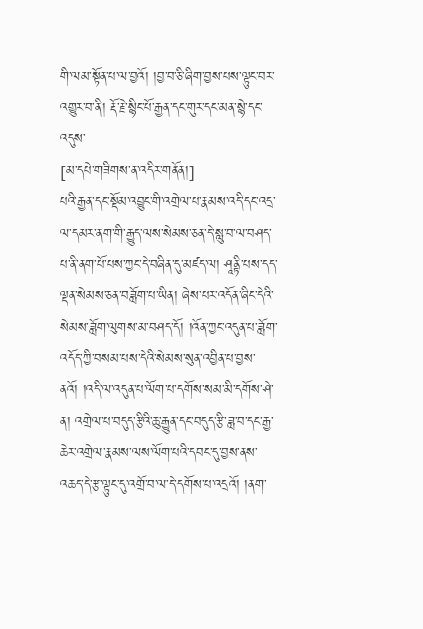གི་ལམ་སྟོན་པ་ལ་བྱའོ། །བྱ་བ་ཅི་ཞིག་བྱས་པས་ལྟུང་བར་འགྱུར་བ་ནི། རྡོ་རྗེ་སྙིང་པོ་རྒྱན་དང་གུར་དང་མན་སྙེ་དང་འདུས་
[མ་དཔེ་གཟིགས་ན་འདིར་གནོན།]
པའི་རྒྱན་དང་སྡོམ་འབྱུང་གི་འགྲེལ་པ་རྣམས་འདི་དང་འདྲ་ལ་དམར་ནག་གི་རྒྱུད་ལས་སེམས་ཅན་དེ་སླུ་བ་ལ་བཤད་པ་ནི་ནག་པོ་པས་ཀྱང་དེ་བཞིན་དུ་མཛད་ལ། ཤཱནྟི་པས་དད་ལྡན་སེམས་ཅན་བཟློག་པ་ཡིན། ཞེས་པར་འདོན་ཞིང་དེའི་སེམས་ཟློག་ལུགས་མ་བཤད་དོ། །འོན་ཀྱང་འདུན་པ་ཟློག་འདོད་ཀྱི་བསམ་པས་དེའི་སེམས་སུན་འབྱིན་པ་བྱས་ནའོ། །འདི་ལ་འདུན་པ་ལོག་པ་དགོས་སམ་མི་དགོས་ཤེ་ན། འགྲེལ་པ་བདུད་རྩིའི་ཆུ་རྒྱུན་དང་བདུད་རྩི་ཟླ་བ་དང་རྒྱ་ཆེར་འགྲེལ་རྣམས་ལས་ལོག་པའི་དབང་དུ་བྱས་ནས་འཆད་དེ་རྩ་ལྟུང་དུ་འགྲོ་བ་ལ་དེ་དགོས་པ་འདྲའོ། །ནག་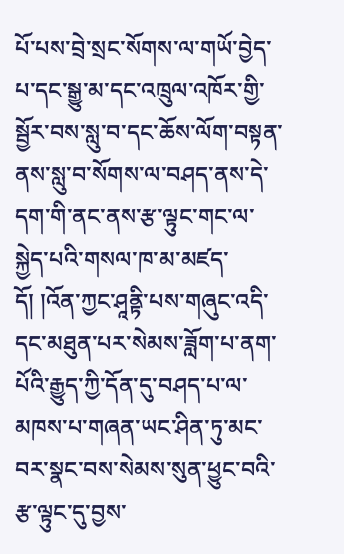པོ་པས་བྲེ་སྲང་སོགས་ལ་གཡོ་བྱེད་པ་དང་སྒྱུ་མ་དང་འཁྲུལ་འཁོར་གྱི་སྦྱོར་བས་སླུ་བ་དང་ཆོས་ལོག་བསྟན་ནས་སླུ་བ་སོགས་ལ་བཤད་ནས་དེ་དག་གི་ནང་ནས་རྩ་ལྟུང་གང་ལ་སྐྱེད་པའི་གསལ་ཁ་མ་མཛད་དོ། །འོན་ཀྱང་ཤཱནྟི་པས་གཞུང་འདི་དང་མཐུན་པར་སེམས་ཟློག་པ་ནག་པོའི་རྒྱུད་ཀྱི་དོན་དུ་བཤད་པ་ལ་མཁས་པ་གཞན་ཡང་ཤིན་ཏུ་མང་བར་སྣང་བས་སེམས་སུན་ཕྱུང་བའི་རྩ་ལྟུང་དུ་བྱས་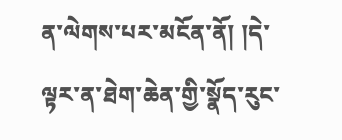ན་ལེགས་པར་མངོན་ནོ། །དེ་ལྟར་ན་ཐེག་ཆེན་གྱི་སྣོད་རུང་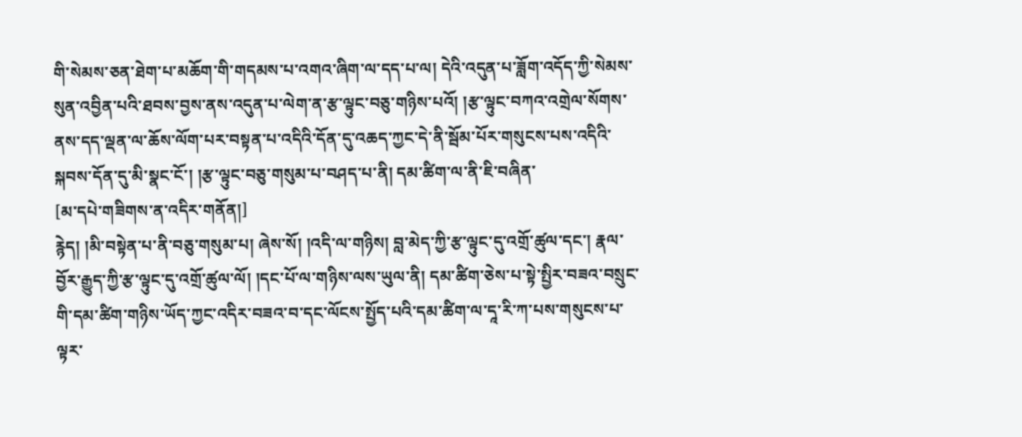གི་སེམས་ཅན་ཐེག་པ་མཆོག་གི་གདམས་པ་འགའ་ཞིག་ལ་དད་པ་ལ། དེའི་འདུན་པ་ཟློག་འདོད་ཀྱི་སེམས་སུན་འབྱིན་པའི་ཐབས་བྱས་ནས་འདུན་པ་ལེག་ན་རྩ་ལྟུང་བཅུ་གཉིས་པའོ། །རྩ་ལྟུང་བཀའ་འགྲེལ་སོགས་ནས་དད་ལྡན་ལ་ཆོས་ལོག་པར་བསྟན་པ་འདིའི་དོན་དུ་འཆད་ཀྱང་དེ་ནི་སྦོམ་པོར་གསུངས་པས་འདིའི་སྐབས་དོན་དུ་མི་སྣང་ངོ་། །རྩ་ལྟུང་བཅུ་གསུམ་པ་བཤད་པ་ནི། དམ་ཚིག་ལ་ནི་ཇི་བཞིན་
[མ་དཔེ་གཟིགས་ན་འདིར་གནོན།]
རྙེད། །མི་བསྟེན་པ་ནི་བཅུ་གསུམ་པ། ཞེས་སོ། །འདི་ལ་གཉིས། བླ་མེད་ཀྱི་རྩ་ལྟུང་དུ་འགྲོ་ཚུལ་དང་། རྣལ་བྱོར་རྒྱུད་ཀྱི་རྩ་ལྟུང་དུ་འགྲོ་ཚུལ་ལོ། །དང་པོ་ལ་གཉིས་ལས་ཡུལ་ནི། དམ་ཚིག་ཅེས་པ་སྟེ་སྤྱིར་བཟའ་བསྲུང་གི་དམ་ཚིག་གཉིས་ཡོད་ཀྱང་འདིར་བཟའ་བ་དང་ལོངས་སྤྱོད་པའི་དམ་ཚིག་ལ་དཱ་རི་ཀ་པས་གསུངས་པ་ལྟར་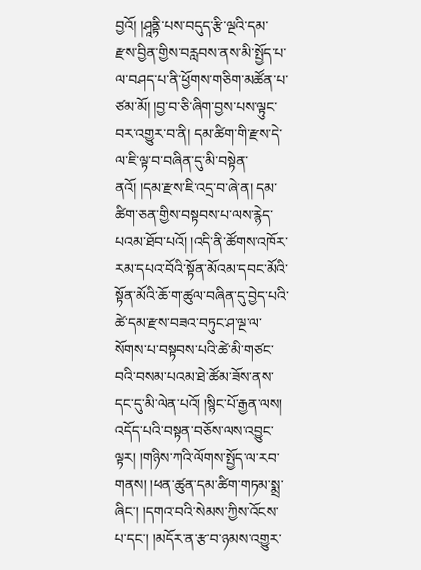བྱའོ། །ཤཱནྟི་པས་བདུད་རྩི་ལྔའི་དམ་རྫས་བྱིན་གྱིས་བརླབས་ནས་མི་སྤྱོད་པ་ལ་བཤད་པ་ནི་ཕྱོགས་གཅིག་མཚོན་པ་ཙམ་མོ། །བྱ་བ་ཅི་ཞིག་བྱས་པས་ལྟུང་བར་འགྱུར་བ་ནི། དམ་ཚིག་གི་རྫས་དེ་ལ་ཇི་ལྟ་བ་བཞིན་དུ་མི་བསྟེན་ནའོ། །དམ་རྫས་ཇི་འདྲ་བ་ཞེ་ན། དམ་ཚིག་ཅན་གྱིས་བསྟབས་པ་ལས་རྙེད་པའམ་ཐོབ་པའོ། །འདི་ནི་ཚོགས་འཁོར་རམ་དཔའ་བོའི་སྟོན་མོའམ་དབང་མོའི་སྟོན་མོའི་ཆོ་ག་ཚུལ་བཞིན་དུ་བྱེད་པའི་ཚེ་དམ་རྫས་བཟའ་བཏུང་ཤ་ལྔ་ལ་སོགས་པ་བསྟབས་པའི་ཚེ་མི་གཙང་བའི་བསམ་པའམ་ཐེ་ཚོམ་ཟོས་ནས་དང་དུ་མི་ལེན་པའོ། །སྙིང་པོ་རྒྱན་ལས། འདོད་པའི་བསྟན་བཅོས་ལས་འབྱུང་ལྟར། །གཉིས་ཀའི་ལོགས་སྤྱོད་ལ་རབ་གནས། །ཕན་ཚུན་དམ་ཚིག་གཏམ་སྨྲ་ཞིང་། །དགའ་བའི་སེམས་ཀྱིས་འོངས་པ་དང་། །མདོར་ན་རྩ་བ་ཉམས་འགྱུར་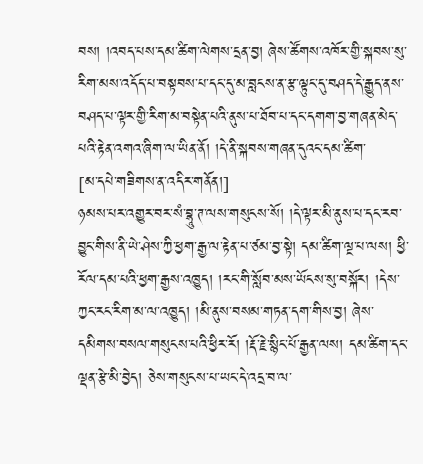བས། །འབད་པས་དམ་ཚིག་ལེགས་དྲན་བྱ། ཞེས་ཚོགས་འཁོར་གྱི་སྐབས་སུ་རིག་མས་འདོད་པ་བསྟབས་པ་དང་དུ་མ་བླངས་ན་རྩ་ལྟུང་དུ་བཤད་དེ་རྒྱུད་ནས་བཤད་པ་ལྟར་གྱི་རིག་མ་བསྟེན་པའི་ནུས་པ་ཐོབ་པ་དང་དགག་བྱ་གཞན་མེད་པའི་རྟེན་འགའ་ཞིག་ལ་ཡིན་ནོ། །དེ་ནི་སྐབས་གཞན་དུའང་དམ་ཚིག་
[མ་དཔེ་གཟིགས་ན་འདིར་གནོན།]
ཉམས་པར་འགྱུར་བར་སཾ་བྷཱུ་ཊ་ལས་གསུངས་སོ། །དེ་ལྟར་མི་ནུས་པ་དང་རབ་བྱུང་གིས་ནི་ཡེ་ཤེས་ཀྱི་ཕྱག་རྒྱ་ལ་རྟེན་པ་ཙམ་བྱ་སྟེ། དམ་ཚིག་ལྔ་པ་ལས། ཕྱི་རོལ་དམ་པའི་ཕྱག་རྒྱས་འཁྱུད། །རང་གི་སློབ་མས་ཡོངས་སུ་བསྐོར། །དེས་ཀྱང་རང་རིག་མ་ལ་འཁྱུད། །མི་ནུས་བསམ་གཏན་དག་གིས་བྱ། ཞེས་དམིགས་བསལ་གསུངས་པའི་ཕྱིར་རོ། །རྡོ་རྗེ་སྙིང་པོ་རྒྱན་ལས། དམ་ཚིག་དང་ལྡན་རྩེ་མི་བྱེད། ཅེས་གསུངས་པ་ཡང་དེ་འདྲ་བ་ལ་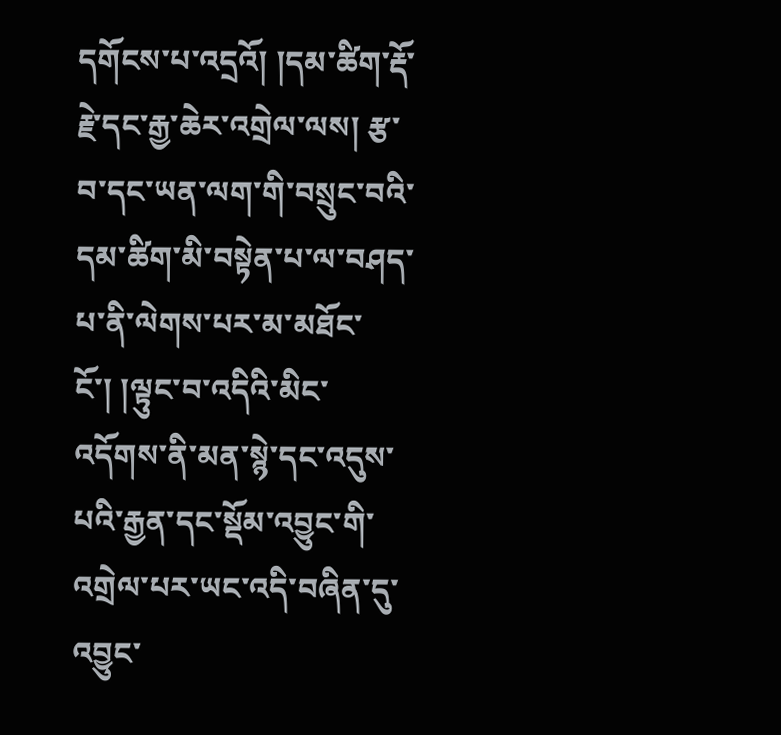དགོངས་པ་འདྲའོ། །དམ་ཚིག་རྡོ་རྗེ་དང་རྒྱ་ཆེར་འགྲེལ་ལས། རྩ་བ་དང་ཡན་ལག་གི་བསྲུང་བའི་དམ་ཚིག་མི་བསྟེན་པ་ལ་བཤད་པ་ནི་ལེགས་པར་མ་མཐོང་ངོ་། །ལྟུང་བ་འདིའི་མིང་འདོགས་ནི་མན་སྙེ་དང་འདུས་པའི་རྒྱན་དང་སྡོམ་འབྱུང་གི་འགྲེལ་པར་ཡང་འདི་བཞིན་དུ་འབྱུང་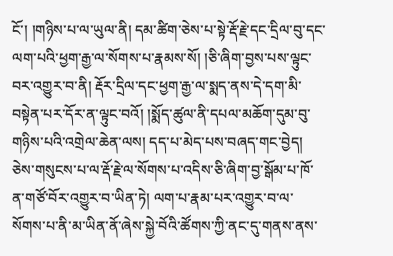ངོ་། །གཉིས་པ་ལ་ཡུལ་ནི། དམ་ཚིག་ཅེས་པ་སྟེ་རྡོ་རྗེ་དང་དྲིལ་བུ་དང་ལག་པའི་ཕྱག་རྒྱ་ལ་སོགས་པ་རྣམས་སོ། །ཅི་ཞིག་བྱས་པས་ལྟུང་བར་འགྱུར་བ་ནི། རྡོར་དྲིལ་དང་ཕྱག་རྒྱ་ལ་སྨད་ནས་དེ་དག་མི་བསྟེན་པར་དོར་ན་ལྟུང་བའོ། །སྨོད་ཚུལ་ནི་དཔལ་མཆོག་དུམ་བུ་གཉིས་པའི་འགྲེལ་ཆེན་ལས། དད་པ་མེད་པས་བཞད་གང་བྱེད། ཅེས་གསུངས་པ་ལ་རྡོ་རྗེ་ལ་སོགས་པ་འདིས་ཅི་ཞིག་བྱ་སྒོམ་པ་ཁོ་ན་གཙོ་བོར་འགྱུར་བ་ཡིན་ཏེ། ལག་པ་རྣམ་པར་འགྱུར་བ་ལ་སོགས་པ་ནི་མ་ཡིན་ནོ་ཞེས་སྐྱེ་བོའི་ཚོགས་ཀྱི་ནང་དུ་གནས་ནས་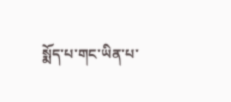སྨོད་པ་གང་ཡིན་པ་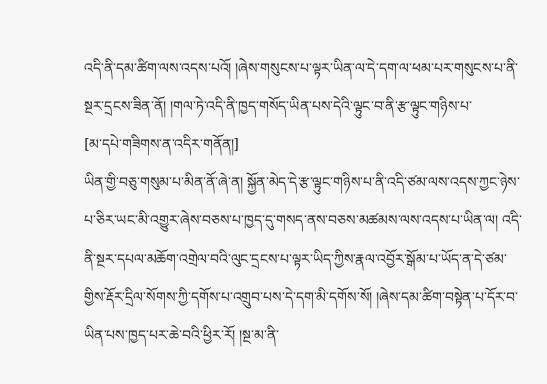འདི་ནི་དམ་ཚིག་ལས་འདས་པའོ། །ཞེས་གསུངས་པ་ལྟར་ཡིན་ལ་དེ་དག་ལ་ཕམ་པར་གསུངས་པ་ནི་སྔར་དྲངས་ཟིན་ནོ། །གལ་ཏེ་འདི་ནི་ཁྱད་གསོད་ཡིན་པས་དེའི་ལྟུང་བ་ནི་རྩ་ལྟུང་གཉིས་པ་
[མ་དཔེ་གཟིགས་ན་འདིར་གནོན།]
ཡིན་གྱི་བཅུ་གསུམ་པ་མིན་ནོ་ཞེ་ན། སྐྱོན་མེད་དེ་རྩ་ལྟུང་གཉིས་པ་ནི་འདི་ཙམ་ལས་འདས་ཀྱང་ཉེས་པ་ཅིར་ཡང་མི་འགྱུར་ཞེས་བཅས་པ་ཁྱད་དུ་གསད་ནས་བཅས་མཚམས་ལས་འདས་པ་ཡིན་ལ། འདི་ནི་སྔར་དཔལ་མཆོག་འགྲེལ་བའི་ལུང་དྲངས་པ་ལྟར་ཡིད་ཀྱིས་རྣལ་འབྱོར་སྒོམ་པ་ཡོད་ན་དེ་ཙམ་གྱིས་རྡོར་དྲིལ་སོགས་ཀྱི་དགོས་པ་འགྲུབ་པས་དེ་དག་མི་དགོས་སོ། །ཞེས་དམ་ཚིག་བསྟེན་པ་དོར་བ་ཡིན་པས་ཁྱད་པར་ཆེ་བའི་ཕྱིར་རོ། །སྔ་མ་ནི་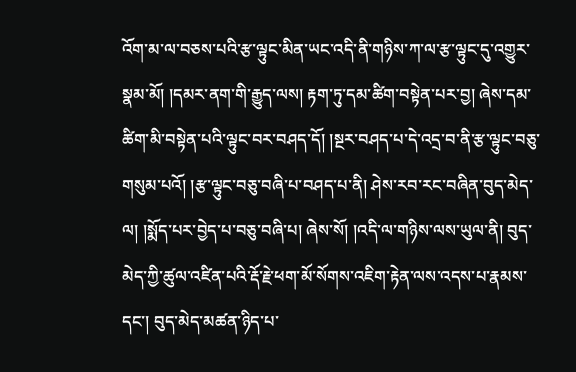འོག་མ་ལ་བཅས་པའི་རྩ་ལྟུང་མིན་ཡང་འདི་ནི་གཉིས་ཀ་ལ་རྩ་ལྟུང་དུ་འགྱུར་སྣམ་མོ། །དམར་ནག་གི་རྒྱུད་ལས། རྟག་ཏུ་དམ་ཚིག་བསྟེན་པར་བྱ། ཞེས་དམ་ཚིག་མི་བསྟེན་པའི་ལྟུང་བར་བཤད་དོ། །སྔར་བཤད་པ་དེ་འདྲ་བ་ནི་རྩ་ལྟུང་བཅུ་གསུམ་པའོ། །རྩ་ལྟུང་བཅུ་བཞི་པ་བཤད་པ་ནི། ཤེས་རབ་རང་བཞིན་བུད་མེད་ལ། །སྨོད་པར་བྱེད་པ་བཅུ་བཞི་པ། ཞེས་སོ། །འདི་ལ་གཉིས་ལས་ཡུལ་ནི། བུད་མེད་ཀྱི་ཚུལ་འཛིན་པའི་རྡོ་རྗེ་ཕག་མོ་སོགས་འཇིག་རྟེན་ལས་འདས་པ་རྣམས་དང་། བུད་མེད་མཚན་ཉིད་པ་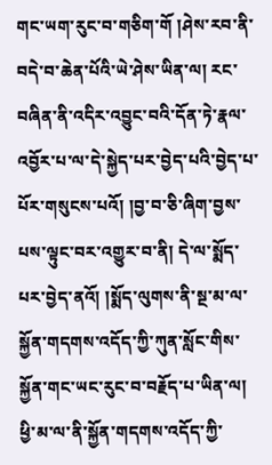གང་ཡག་རུང་བ་གཅིག་གོ །ཤེས་རབ་ནི་བདེ་བ་ཆེན་པོའི་ཡེ་ཤེས་ཡིན་ལ། རང་བཞིན་ནི་འདིར་འབྱུང་བའི་དོན་ཏེ་རྣལ་འབྱོར་པ་ལ་དེ་སྐྱེད་པར་བྱེད་པའི་བྱེད་པ་པོར་གསུངས་པའོ། །བྱ་བ་ཅི་ཞིག་བྱས་པས་ལྟུང་བར་འགྱུར་བ་ནི། དེ་ལ་སྨོད་པར་བྱེད་ནའོ། །སྨོད་ལུགས་ནི་སྔ་མ་ལ་སྐྱོན་གདགས་འདོད་ཀྱི་ཀུན་སློང་གིས་སྐྱོན་གང་ཡང་རུང་བ་བརྗོད་པ་ཡིན་ལ། ཕྱི་མ་ལ་ནི་སྐྱོན་གདགས་འདོད་ཀྱི་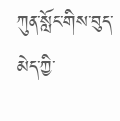ཀུན་སློང་གིས་བུད་མེད་ཀྱི་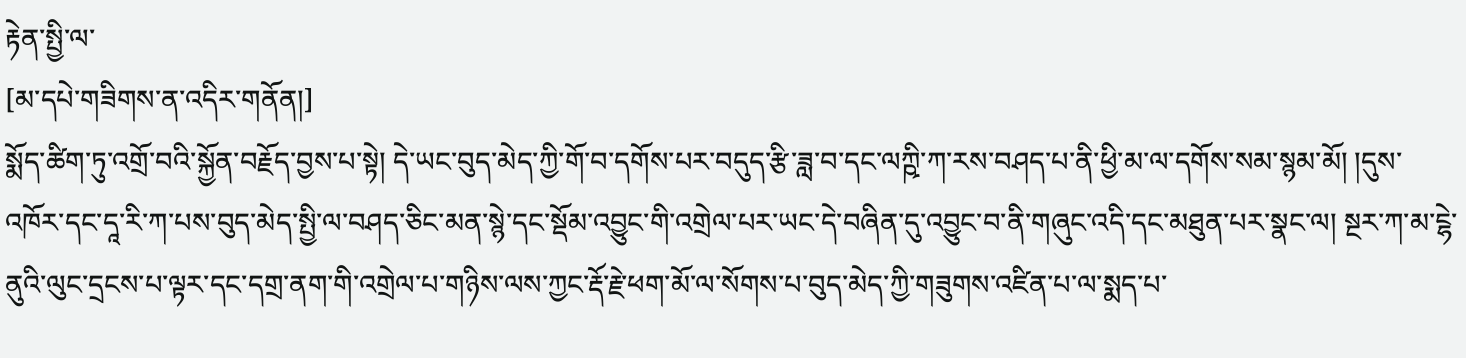རྟེན་སྤྱི་ལ་
[མ་དཔེ་གཟིགས་ན་འདིར་གནོན།]
སྨོད་ཚིག་ཏུ་འགྲོ་བའི་སྐྱོན་བརྗོད་བྱས་པ་སྟེ། དེ་ཡང་བུད་མེད་ཀྱི་གོ་བ་དགོས་པར་བདུད་རྩི་ཟླ་བ་དང་ལཀྵི་ཀ་རས་བཤད་པ་ནི་ཕྱི་མ་ལ་དགོས་སམ་སྙམ་མོ། །དུས་འཁོར་དང་དཱ་རི་ཀ་པས་བུད་མེད་སྤྱི་ལ་བཤད་ཅིང་མན་སྙེ་དང་སྡོམ་འབྱུང་གི་འགྲེལ་པར་ཡང་དེ་བཞིན་དུ་འབྱུང་བ་ནི་གཞུང་འདི་དང་མཐུན་པར་སྣང་ལ། སྔར་ཀ་མ་ངྷེ་ནུའི་ལུང་དྲངས་པ་ལྟར་དང་དགྲ་ནག་གི་འགྲེལ་པ་གཉིས་ལས་ཀྱང་རྡོ་རྗེ་ཕག་མོ་ལ་སོགས་པ་བུད་མེད་ཀྱི་གཟུགས་འཛིན་པ་ལ་སྨད་པ་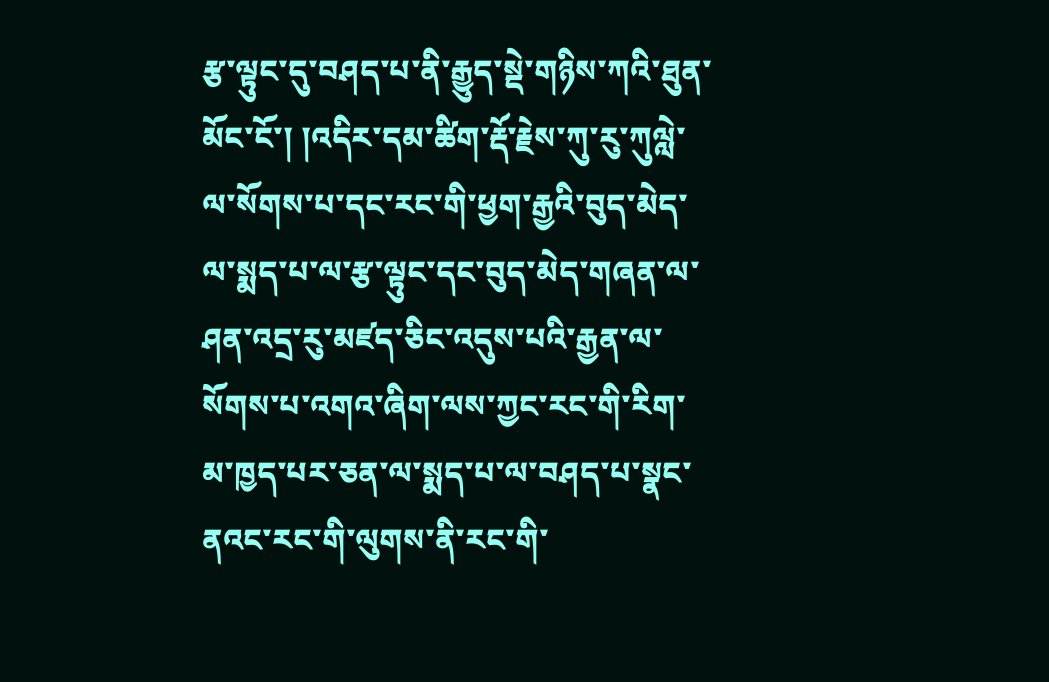རྩ་ལྟུང་དུ་བཤད་པ་ནི་རྒྱུད་སྡེ་གཉིས་ཀའི་ཐུན་མོང་ངོ་། །འདིར་དམ་ཚིག་རྡོ་རྗེས་ཀུ་རུ་ཀུལླེ་ལ་སོགས་པ་དང་རང་གི་ཕྱག་རྒྱའི་བུད་མེད་ལ་སྨད་པ་ལ་རྩ་ལྟུང་དང་བུད་མེད་གཞན་ལ་ཤན་འདྲ་རུ་མཛད་ཅིང་འདུས་པའི་རྒྱན་ལ་སོགས་པ་འགའ་ཞིག་ལས་ཀྱང་རང་གི་རིག་མ་ཁྱད་པར་ཅན་ལ་སྨད་པ་ལ་བཤད་པ་སྣང་ནའང་རང་གི་ལུགས་ནི་རང་གི་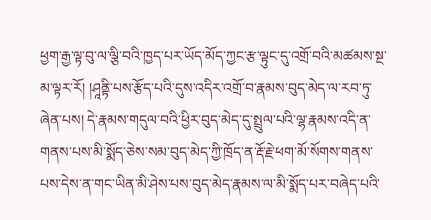ཕྱག་རྒྱ་ལྟ་བུ་ལ་ལྕི་བའི་ཁྱད་པར་ཡོད་མོད་ཀྱང་རྩ་ལྟུང་དུ་འགྲོ་བའི་མཚམས་སྔ་མ་ལྟར་རོ། །ཤཱནྟི་པས་རྩོད་པའི་དུས་འདིར་འགྲོ་བ་རྣམས་བུད་མེད་ལ་རབ་ཏུ་ཞེན་པས། དེ་རྣམས་གདུལ་བའི་ཕྱིར་བུད་མེད་དུ་སྤྲུལ་པའི་ལྷ་རྣམས་འདི་ན་གནས་པས་མི་སྨོད་ཅེས་སམ་བུད་མེད་ཀྱི་ཁྲོད་ན་རྡོ་རྗེ་ཕག་མོ་སོགས་གནས་པས་དེས་ན་གང་ཡིན་མི་ཤེས་པས་བུད་མེད་རྣམས་ལ་མི་སྨོད་པར་བཞེད་པའི་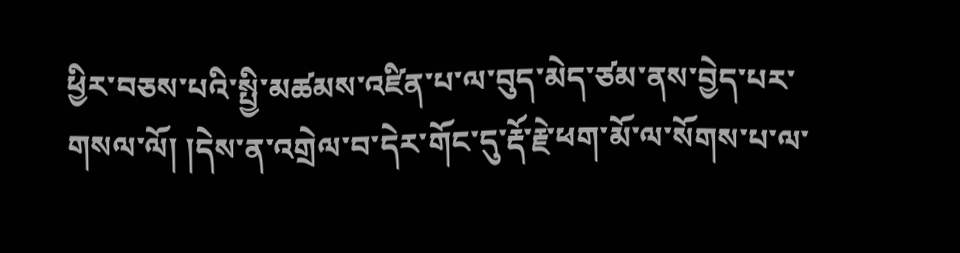ཕྱིར་བཅས་པའི་སྤྱི་མཚམས་འཛིན་པ་ལ་བུད་མེད་ཙམ་ནས་བྱེད་པར་གསལ་ལོ། །དེས་ན་འགྲེལ་བ་དེར་གོང་དུ་རྡོ་རྗེ་ཕག་མོ་ལ་སོགས་པ་ལ་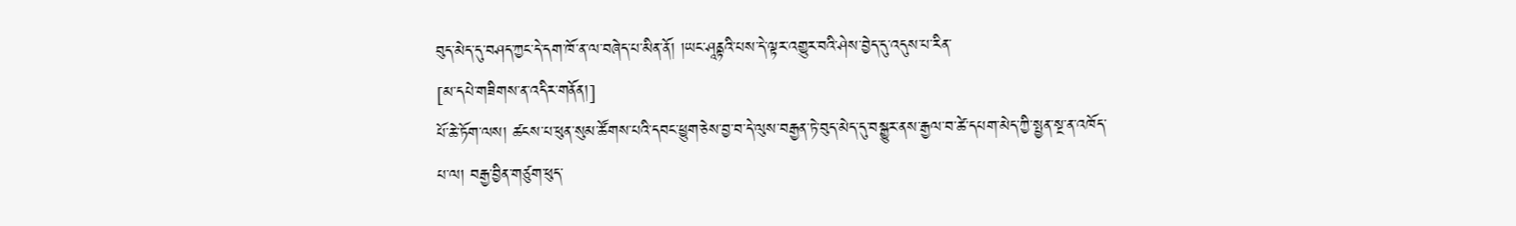བུད་མེད་དུ་བཤད་ཀྱང་དེ་དག་ཁོ་ན་ལ་བཞེད་པ་མིན་ནོ། །ཡང་ཤཱནྟའི་པས་དེ་ལྟར་འགྱུར་བའི་ཤེས་བྱེད་དུ་འདུས་པ་རིན་
[མ་དཔེ་གཟིགས་ན་འདིར་གནོན།]
པོ་ཆེ་ཏོག་ལས། ཚངས་པ་ཕུན་སུམ་ཚོགས་པའི་དབང་ཕྱུག་ཅེས་བྱ་བ་དེ་ལུས་བརྒྱན་ཏེ་བུད་མེད་དུ་བསྒྱུར་ནས་རྒྱལ་བ་ཚེ་དཔག་མེད་ཀྱི་སྤྱན་སྔ་ན་འཁོད་པ་ལ། བརྒྱ་བྱིན་གཙུག་ཕུད་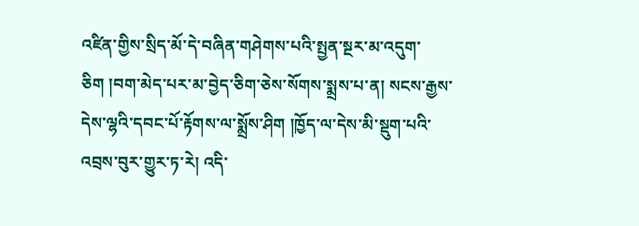འཛིན་གྱིས་སྲིད་མོ་དེ་བཞིན་གཤེགས་པའི་སྤྱན་སྔར་མ་འདུག་ཅིག །བག་མེད་པར་མ་བྱེད་ཅིག་ཅེས་སོགས་སྨྲས་པ་ན། སངས་རྒྱས་དེས་ལྷའི་དབང་པོ་རྟོགས་ལ་སྨྲོས་ཤིག །ཁྱོད་ལ་དེས་མི་སྡུག་པའི་འབྲས་བུར་གྱུར་ཏ་རེ། འདི་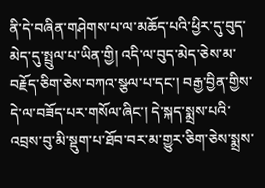ནི་དེ་བཞིན་གཤེགས་པ་ལ་མཆོད་པའི་ཕྱིར་དུ་བུད་མེད་དུ་སྤྲུལ་པ་ཡིན་གྱི། འདི་ལ་བུད་མེད་ཅེས་མ་བརྗོད་ཅིག་ཅེས་བཀའ་སྩལ་པ་དང་། བརྒྱ་བྱིན་གྱིས་དེ་ལ་བཟོད་པར་གསོལ་ཞིང་། དེ་སྐད་སྨྲས་པའི་འབྲས་བུ་མི་སྡུག་པ་ཐོབ་བར་མ་གྱུར་ཅིག་ཅེས་སྨྲས་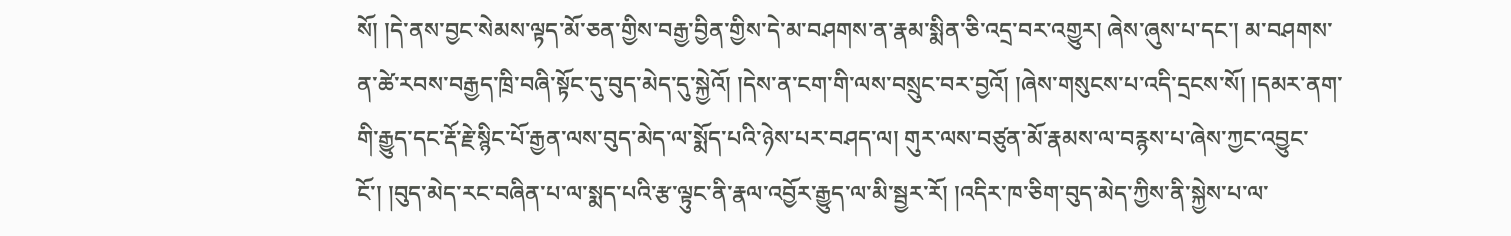སོ། །དེ་ནས་བྱང་སེམས་ལྟད་མོ་ཅན་གྱིས་བརྒྱ་བྱིན་གྱིས་དེ་མ་བཤགས་ན་རྣམ་སྨིན་ཅི་འདྲ་བར་འགྱུར། ཞེས་ཞུས་པ་དང་། མ་བཤགས་ན་ཚེ་རབས་བརྒྱད་ཁྲི་བཞི་སྟོང་དུ་བུད་མེད་དུ་སྐྱེའོ། །དེས་ན་ངག་གི་ལས་བསྲུང་བར་བྱའོ། །ཞེས་གསུངས་པ་འདི་དྲངས་སོ། །དམར་ནག་གི་རྒྱུད་དང་རྡོ་རྗེ་སྙིང་པོ་རྒྱན་ལས་བུད་མེད་ལ་སྨོད་པའི་ཉེས་པར་བཤད་ལ། གུར་ལས་བཙུན་མོ་རྣམས་ལ་བརྙས་པ་ཞེས་ཀྱང་འབྱུང་ངོ་། །བུད་མེད་རང་བཞིན་པ་ལ་སྨད་པའི་རྩ་ལྟུང་ནི་རྣལ་འབྱོར་རྒྱུད་ལ་མི་སྦྱར་རོ། །འདིར་ཁ་ཅིག་བུད་མེད་ཀྱིས་ནི་སྐྱེས་པ་ལ་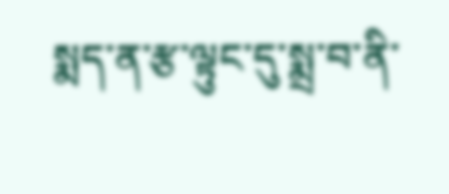སྨད་ན་རྩ་ལྟུང་དུ་སྨྲ་བ་ནི་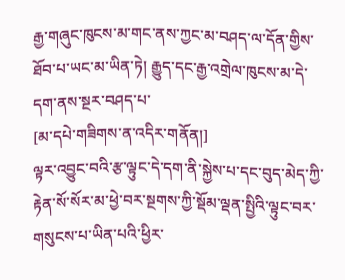རྒྱ་གཞུང་ཁུངས་མ་གང་ནས་ཀྱང་མ་བཤད་ལ་དོན་གྱིས་ཐོབ་པ་ཡང་མ་ཡིན་ཏེ། རྒྱུད་དང་རྒྱ་འགྲེལ་ཁུངས་མ་དེ་དག་ནས་སྔར་བཤད་པ་
[མ་དཔེ་གཟིགས་ན་འདིར་གནོན།]
ལྟར་འབྱུང་བའི་རྩ་ལྟུང་དེ་དག་ནི་སྐྱེས་པ་དང་བུད་མེད་ཀྱི་རྟེན་སོ་སོར་མ་ཕྱེ་བར་སྔགས་ཀྱི་སྡོམ་ལྡན་སྤྱིའི་ལྟུང་བར་གསུངས་པ་ཡིན་པའི་ཕྱིར་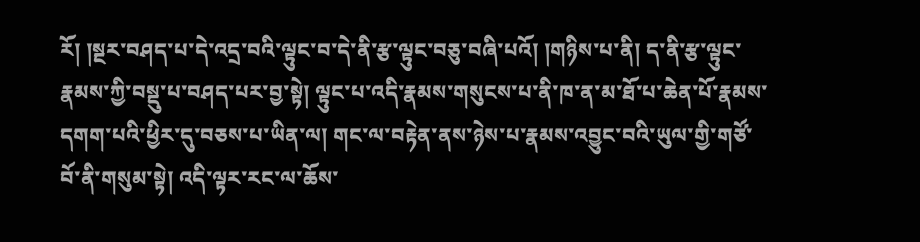རོ། །སྔར་བཤད་པ་དེ་འདྲ་བའི་ལྟུང་བ་དེ་ནི་རྩ་ལྟུང་བཅུ་བཞི་པའོ། །གཉིས་པ་ནི། ད་ནི་རྩ་ལྟུང་རྣམས་ཀྱི་བསྡུ་པ་བཤད་པར་བྱ་སྟེ། ལྟུང་པ་འདི་རྣམས་གསུངས་པ་ནི་ཁ་ན་མ་ཐོ་པ་ཆེན་པོ་རྣམས་དགག་པའི་ཕྱིར་དུ་བཅས་པ་ཡིན་ལ། གང་ལ་བརྟེན་ནས་ཉེས་པ་རྣམས་འབྱུང་བའི་ཡུལ་གྱི་གཙོ་བོ་ནི་གསུམ་སྟེ། འདི་ལྟར་རང་ལ་ཆོས་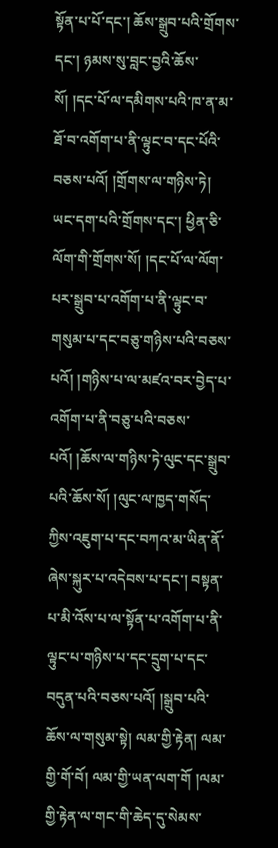སྟོན་པ་པོ་དང་། ཆོས་སྒྲུབ་པའི་གྲོགས་དང་། ཉམས་སུ་བླང་བྱའི་ཆོས་སོ། །དང་པོ་ལ་དམིགས་པའི་ཁ་ན་མ་ཐོ་བ་འགོག་པ་ནི་ལྟུང་བ་དང་པོའི་བཅས་པའོ། །གྲོགས་ལ་གཉིས་ཏེ། ཡང་དག་པའི་གྲོགས་དང་། ཕྱིན་ཅི་ལོག་གི་གྲོགས་སོ། །དང་པོ་ལ་ལོག་པར་སྒྲུབ་པ་འགོག་པ་ནི་ལྟུང་བ་གསུམ་པ་དང་བཅུ་གཉིས་པའི་བཅས་པའོ། །གཉིས་པ་ལ་མཛའ་བར་བྱེད་པ་འགོག་པ་ནི་བཅུ་པའི་བཅས་པའོ། །ཆོས་ལ་གཉིས་ཏེ་ལུང་དང་སྒྲུབ་པའི་ཆོས་སོ། །ལུང་ལ་ཁྱད་གསོད་ཀྱིས་འཇུག་པ་དང་བཀའ་མ་ཡིན་ནོ་ཞེས་སྐུར་པ་འདེབས་པ་དང་། བསྟན་པ་མི་འོས་པ་ལ་སྟོན་པ་འགོག་པ་ནི་ལྟུང་པ་གཉིས་པ་དང་དྲུག་པ་དང་བདུན་པའི་བཅས་པའོ། །སྒྲུབ་པའི་ཆོས་ལ་གསུམ་སྟེ། ལམ་གྱི་རྟེན། ལམ་གྱི་གོ་བོ། ལམ་གྱི་ཡན་ལག་གོ །ལམ་གྱི་རྟེན་ལ་གང་གི་ཆེད་དུ་སེམས་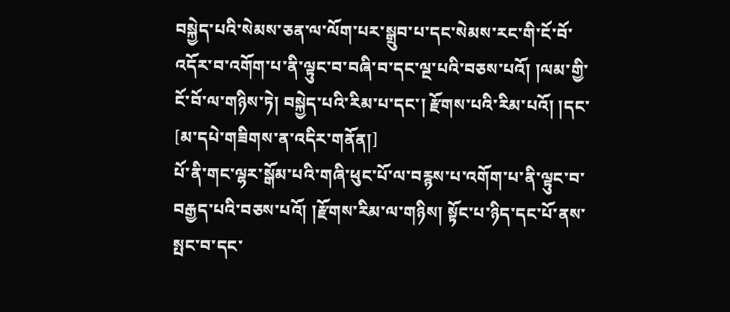བསྐྱེད་པའི་སེམས་ཅན་ལ་ལོག་པར་སྒྲུབ་པ་དང་སེམས་རང་གི་ངོ་བོ་འདོར་བ་འགོག་པ་ནི་ལྟུང་བ་བཞི་བ་དང་ལྔ་པའི་བཅས་པའོ། །ལམ་གྱི་ངོ་བོ་ལ་གཉིས་ཏེ། བསྐྱེད་པའི་རིམ་པ་དང་། རྫོགས་པའི་རིམ་པའོ། །དང་
[མ་དཔེ་གཟིགས་ན་འདིར་གནོན།]
པོ་ནི་གང་ལྷར་སྒོམ་པའི་གཞི་ཕུང་པོ་ལ་བརྙས་པ་འགོག་པ་ནི་ལྟུང་བ་བརྒྱད་པའི་བཅས་པའོ། །རྫོགས་རིམ་ལ་གཉིས། སྟོང་པ་ཉིད་དང་པོ་ནས་སྤང་བ་དང་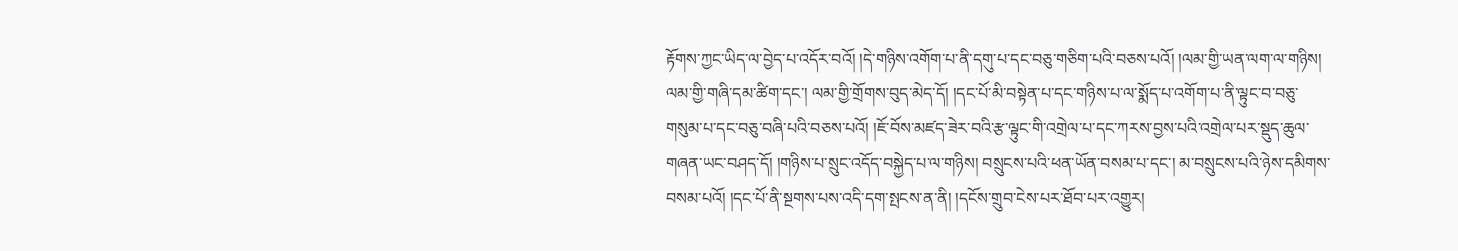རྟོགས་ཀྱང་ཡིད་ལ་བྱེད་པ་འདོར་བའོ། །དེ་གཉིས་འགོག་པ་ནི་དགུ་པ་དང་བཅུ་གཅིག་པའི་བཅས་པའོ། །ལམ་གྱི་ཡན་ལག་ལ་གཉིས། ལམ་གྱི་གཞི་དམ་ཚིག་དང་། ལམ་གྱི་གྲོགས་བུད་མེད་དོ། །དང་པོ་མི་བསྟེན་པ་དང་གཉིས་པ་ལ་སྨོད་པ་འགོག་པ་ནི་ལྟུང་བ་བཅུ་གསུམ་པ་དང་བཅུ་བཞི་པའི་བཅས་པའོ། །ཇོ་བོས་མཛད་ཟེར་བའི་རྩ་ལྟུང་གི་འགྲེལ་པ་དང་ཀརས་བྱས་པའི་འགྲེལ་པར་སྡུད་ཆུལ་གཞན་ཡང་བཤད་དོ། །གཉིས་པ་སྲུང་འདོད་བསྐྱེད་པ་ལ་གཉིས། བསྲུངས་པའི་ཕན་ཡོན་བསམ་པ་དང་། མ་བསྲུངས་པའི་ཉེས་དམིགས་བསམ་པའོ། །དང་པོ་ནི་སྔགས་པས་འདི་དག་སྤངས་ན་ནི། །དངོས་གྲུབ་ངེས་པར་ཐོབ་པར་འགྱུར།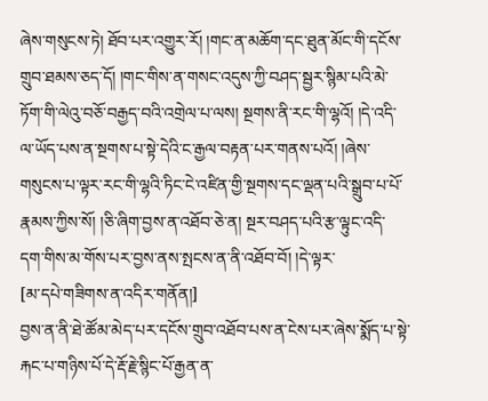ཞེས་གསུངས་ཏེ། ཐོབ་པར་འགྱུར་རོ། །གང་ན་མཆོག་དང་ཐུན་མོང་གི་དངོས་གྲུབ་ཐམས་ཅད་དོ། །གང་གིས་ན་གསང་འདུས་ཀྱི་བཤད་སྦྱར་སྙིམ་པའི་མེ་ཏོག་གི་ལེའུ་བཅོ་བརྒྱད་བའི་འགྲེལ་པ་ལས། སྔགས་ནི་རང་གི་ལྷའོ། །དེ་འདི་ལ་ཡོད་པས་ན་སྔགས་པ་སྟེ་དེའི་ང་རྒྱལ་བརྟན་པར་གནས་པའོ། །ཞེས་གསུངས་པ་ལྟར་རང་གི་ལྷའི་ཏིང་ངེ་འཛིན་གྱི་སྔགས་དང་ལྡན་པའི་སྒྲུབ་པ་པོ་རྣམས་ཀྱིས་སོ། །ཅི་ཞིག་བྱས་ན་འཐོབ་ཅེ་ན། སྔར་བཤད་པའི་རྩ་ལྟུང་འདི་དག་གིས་མ་གོས་པར་བྱས་ནས་སྤངས་ན་ནི་འཐོབ་བོ། །དེ་ལྟར་
[མ་དཔེ་གཟིགས་ན་འདིར་གནོན།]
བྱས་ན་ནི་ཐེ་ཚོམ་མེད་པར་དངོས་གྲུབ་འཐོབ་པས་ན་ངེས་པར་ཞེས་སྨོད་པ་སྟེ་རྐང་པ་གཉིས་པོ་དེ་རྡོ་རྗེ་སྙིང་པོ་རྒྱན་ན་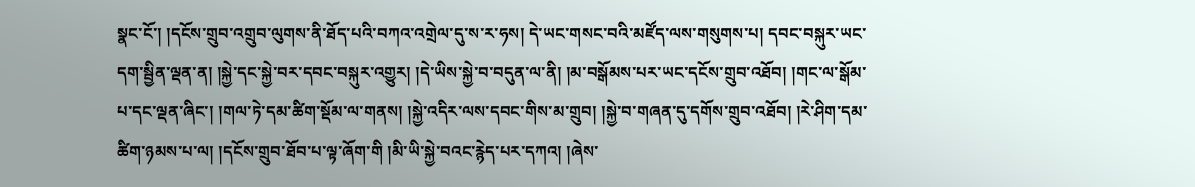སྣང་ངོ་། །དངོས་གྲུབ་འགྲུབ་ལུགས་ནི་ཐོད་པའི་བཀའ་འགྲེལ་དུ་ས་ར་ཧས། དེ་ཡང་གསང་བའི་མཛོད་ལས་གསུགས་པ། དབང་བསྐུར་ཡང་དག་སྦྱིན་ལྡན་ན། །སྐྱེ་དང་སྐྱེ་བར་དབང་བསྐུར་འགྱུར། །དེ་ཡིས་སྐྱེ་བ་བདུན་ལ་ནི། །མ་བསྒོམས་པར་ཡང་དངོས་གྲུབ་འཐོབ། །གང་ལ་སྒོམ་པ་དང་ལྡན་ཞིང་། །གལ་ཏེ་དམ་ཚིག་སྡོམ་ལ་གནས། །སྐྱེ་འདིར་ལས་དབང་གིས་མ་གྲུབ། །སྐྱེ་བ་གཞན་དུ་དགོས་གྲུབ་འཐོབ། །རེ་ཤིག་དམ་ཚིག་ཉམས་པ་ལ། །དངོས་གྲུབ་ཐོབ་པ་ལྟ་ཞོག་གི །མི་ཡི་སྐྱེ་བའང་རྙེད་པར་དཀའ། །ཞེས་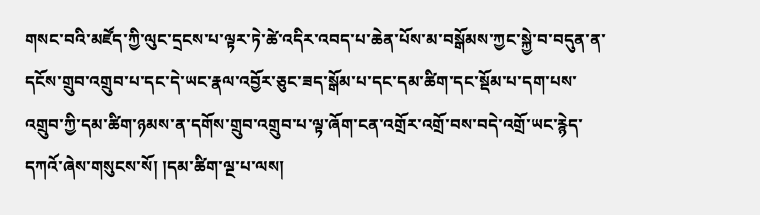གསང་བའི་མཛོད་ཀྱི་ལུང་དྲངས་པ་ལྟར་ཏེ་ཚེ་འདིར་འབད་པ་ཆེན་པོས་མ་བསྒོམས་ཀྱང་སྐྱེ་བ་བདུན་ན་དངོས་གྲུབ་འགྲུབ་པ་དང་དེ་ཡང་རྣལ་འབྱོར་ཅུང་ཟད་སྒོམ་པ་དང་དམ་ཚིག་དང་སྡོམ་པ་དག་པས་འགྲུབ་ཀྱི་དམ་ཚིག་ཉམས་ན་དགོས་གྲུབ་འགྲུབ་པ་ལྟ་ཞོག་ངན་འགྲོར་འགྲོ་བས་བདེ་འགྲོ་ཡང་རྙེད་དཀའོ་ཞེས་གསུངས་སོ། །དམ་ཚིག་ལྔ་པ་ལས།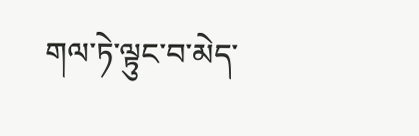གལ་ཏེ་ལྟུང་བ་མེད་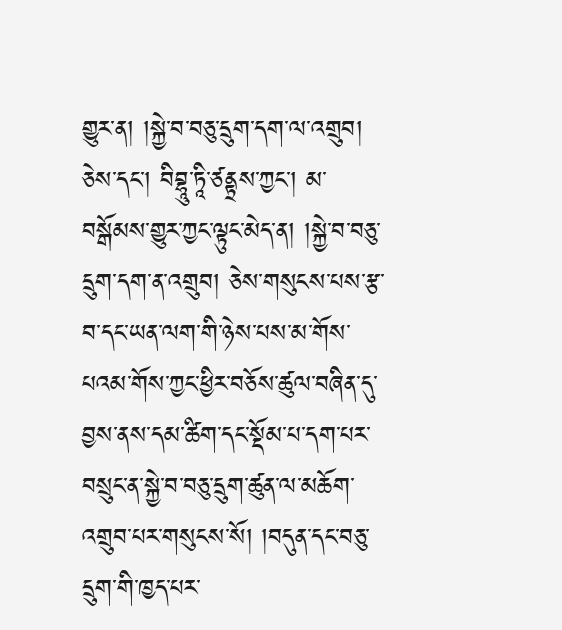གྱུར་ན། །སྐྱེ་བ་བཅུ་དྲུག་དག་ལ་འགྲུབ། ཅེས་དང་། བིབྷཱུ་ཏཱི་ཙནྟྲས་ཀྱང་། མ་བསྒོམས་གྱུར་ཀྱང་ལྟུང་མེད་ན། །སྐྱེ་བ་བཅུ་དྲུག་དག་ན་འགྲུབ། ཅེས་གསུངས་པས་རྩ་བ་དང་ཡན་ལག་གི་ཉེས་པས་མ་གོས་པའམ་གོས་ཀྱང་ཕྱིར་བཅོས་ཚུལ་བཞིན་དུ་བྱས་ནས་དམ་ཚིག་དང་སྡོམ་པ་དག་པར་བསྲུང་ན་སྐྱེ་བ་བཅུ་དྲུག་ཚུན་ལ་མཆོག་འགྲུབ་པར་གསུངས་སོ། །བདུན་དང་བཅུ་དྲུག་གི་ཁྱད་པར་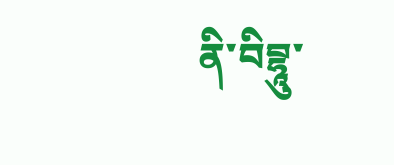ནི་བིབྷཱུ་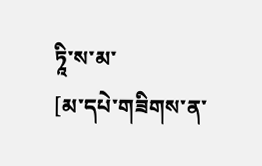ཏཱི་ས་མ་
[མ་དཔེ་གཟིགས་ན་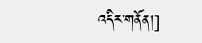འདིར་གནོན།]